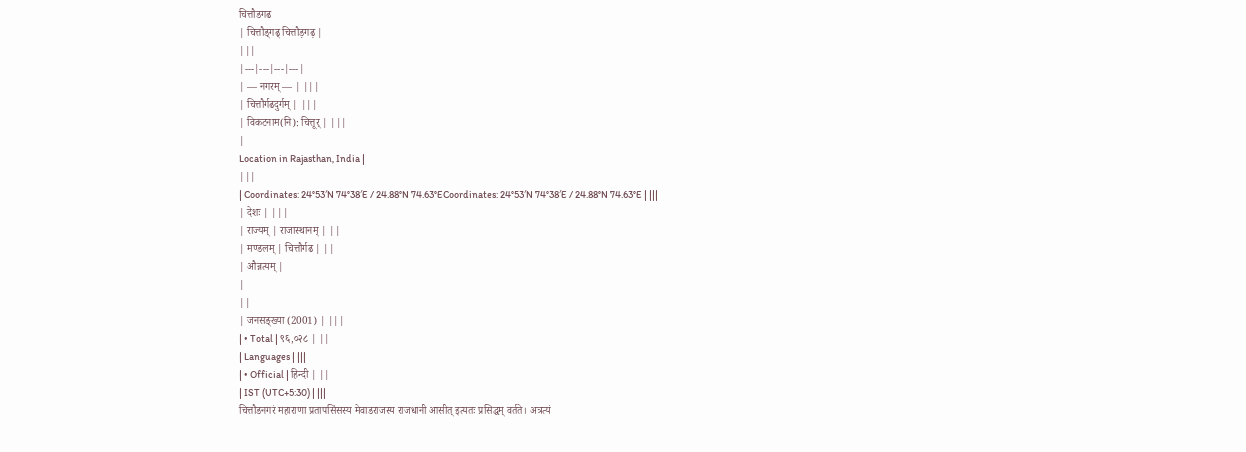चित्तौडगढ
| चित्तौड्गढ् चित्तौड़गढ़ |
|||
|---|---|---|---|
| — नगरम् — | |||
| चित्तौर्गढदुर्गम् | |||
| विकटनाम(नि): चित्तूर् | |||
|
Location in Rajasthan, India |
|||
| Coordinates: 24°53′N 74°38′E / 24.88°N 74.63°ECoordinates: 24°53′N 74°38′E / 24.88°N 74.63°E | |||
| देशः | |||
| राज्यम् | राजास्थानम् | ||
| मण्डलम् | चित्तौर्गढ | ||
| औन्नत्यम् |
|
||
| जनसङ्ख्या (2001) | |||
| • Total | ९६,०२८ | ||
| Languages | |||
| • Official | हिन्दी | ||
| IST (UTC+5:30) | |||
चित्तौडनगरं महाराणा प्रतापसिंसस्य मेवाडराजस्य राजधानी आसीत् इत्यतः प्रसिद्धम् वर्तते। अत्रत्यं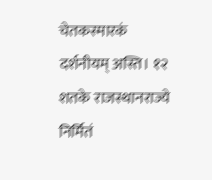चेतकस्मारकं दर्शनीयम् अस्ति। १२ शतके राजस्थानराज्ये निर्मितं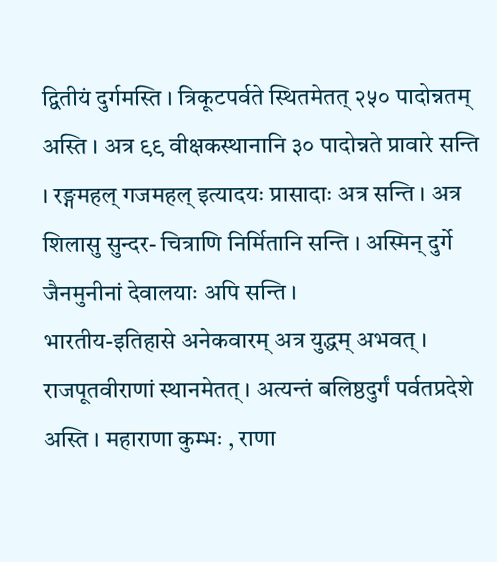द्वितीयं दुर्गमस्ति । त्रिकूटपर्वते स्थितमेतत् २५० पादोन्नतम् अस्ति । अत्र ९९ वीक्षकस्थानानि ३० पादोन्नते प्रावारे सन्ति । रङ्गमहल् गजमहल् इत्यादयः प्रासादाः अत्र सन्ति । अत्र शिलासु सुन्दर- चित्राणि निर्मितानि सन्ति । अस्मिन् दुर्गे जैनमुनीनां देवालयाः अपि सन्ति ।
भारतीय-इतिहासे अनेकवारम् अत्र युद्धम् अभवत् । राजपूतवीराणां स्थानमेतत् । अत्यन्तं बलिष्ठदुर्गं पर्वतप्रदेशे अस्ति । महाराणा कुम्भः , राणा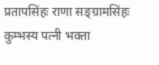प्रतापसिंहः राणा सङ्ग्रामसिंहः कुम्भस्य पत्नी भक्ता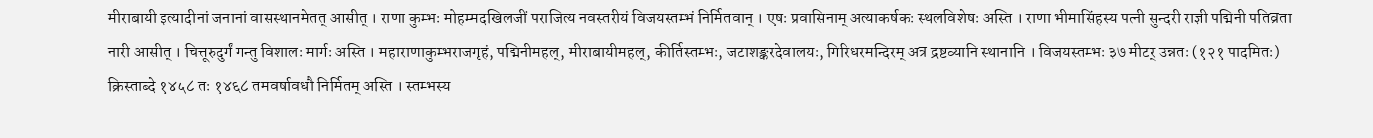मीराबायी इत्यादीनां जनानां वासस्थानमेतत् आसीत् । राणा कुम्भः मोहम्मदखिलजीं पराजित्य नवस्तरीयं विजयस्तम्भं निर्मितवान् । एषः प्रवासिनाम् अत्याकर्षकः स्थलविशेषः अस्ति । राणा भीमासिंहस्य पत्नी सुन्दरी राज्ञी पद्मिनी पतिव्रता नारी आसीत् । चित्तूरुदुर्गं गन्तु विशालः मार्गः अस्ति । महाराणाकुम्भराजगृहं, पद्मिनीमहल्, मीराबायीमहल्, कीर्तिस्तम्भः, जटाशङ्करदेवालयः, गिरिधरमन्दिरम् अत्र द्रष्टव्यानि स्थानानि । विजयस्तम्भः ३७ मीटर् उन्नतः (१२१ पादमितः) क्रिस्ताब्दे १४५८ तः १४६८ तमवर्षावधौ निर्मितम् अस्ति । स्तम्भस्य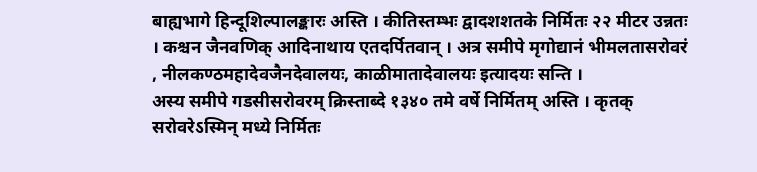बाह्यभागे हिन्दूशिल्पालङ्कारः अस्ति । कीतिस्तम्भः द्वादशशतके निर्मितः २२ मीटर उन्नतः । कश्चन जैनवणिक् आदिनाथाय एतदर्पितवान् । अत्र समीपे मृगोद्यानं भीमलतासरोवरं , नीलकण्ठमहादेवजैनदेवालयः, काळीमातादेवालयः इत्यादयः सन्ति ।
अस्य समीपे गडसीसरोवरम् क्रिस्ताब्दे १३४० तमे वर्षे निर्मितम् अस्ति । कृतक् सरोवरेऽस्मिन् मध्ये निर्मितः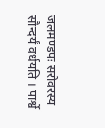जलमण्डपः सरोवरस्य सौन्दर्यं वर्धयति । पार्श्वे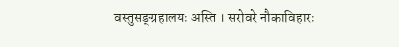वस्तुसङ्ग्रहालयः अस्ति । सरोवरे नौकाविहारः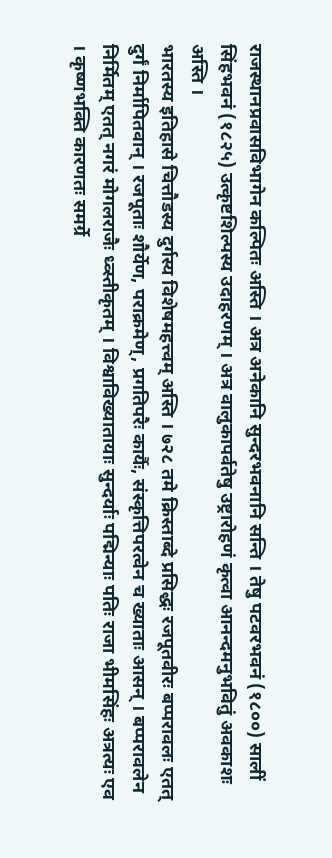राजस्थानप्रवासविभागेन कल्पितः अस्ति । अत्र अनेकानि सुन्दरभवनानि सन्ति । तेषु पटवरभवनं (१८००) सालीं सिंहभवनं (१८२५) उत्कृष्टशिल्पस्य उदाहरणम् । अत्र वालुकापर्वतेषु उष्ट्रारोहणं कृत्वा आनन्दमनुभवितुं अवकाशः अस्ति ।
भारतस्य इतिहासे चित्तौडस्य दुर्गस्य विशेषमहत्त्वम् अस्ति । ७२८ तमे क्रिस्ताब्दे प्रसिद्धः रजपूतवीरः बप्परावलः एतत् दुर्गं निर्मापितवान् । रजपूताः शौर्येण, पराक्रमेण्, प्रगतिपरैः कार्यैः, संस्कृत्तिपरत्वेन च ख्याताः आसन् । बप्परावलेन निर्मितम् एतत् नगरं मोगलराजैः ध्व्स्तीकृतम् । विश्वाविख्यातायाः सुन्दर्याः पद्मिन्याः पतिः राजा भीमसिंहः अत्रत्यः एव । कृष्णभक्ति कारणतः समर्ग्रे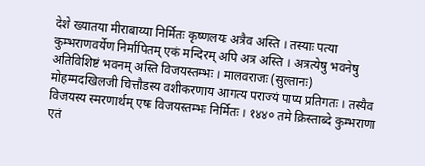देशे ख्यातया मीराबाय्या निर्मितः कृष्णलयः अत्रैव अस्ति । तस्याः पत्या कुम्भराणवर्येण निर्मापितम् एकं मन्दिरम् अपि अत्र अस्ति । अत्रत्येषु भवनेषु अतिविशिष्टं भवनम् अस्ति विजयस्तम्भः । मालवराजः (सुल्तानः) मोहम्मदखिलजी चित्तौडस्य वशीकरणाय आगत्य पराज्यं पाप्य प्रतिगतः । तस्यैव विजयस्य स्मरणार्थम् एषः विजयस्तम्भः निर्मितः । १४४० तमे क्रिस्ताब्दे कुम्भराणा एतं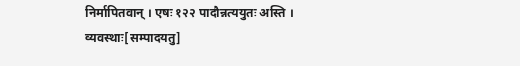निर्मापितवान् । एषः १२२ पादौन्नत्ययुतः अस्ति ।
व्यवस्थाः[सम्पादयतु]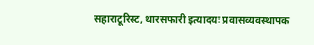सहाराटूरिस्ट, थारसफारी इत्यादयः प्रवासव्यवस्थापक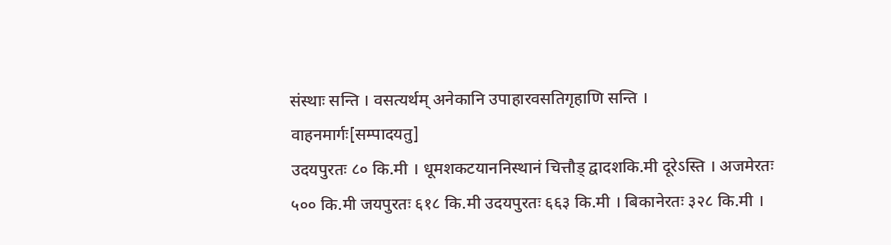संस्थाः सन्ति । वसत्यर्थम् अनेकानि उपाहारवसतिगृहाणि सन्ति ।
वाहनमार्गः[सम्पादयतु]
उदयपुरतः ८० कि.मी । धूमशकटयाननिस्थानं चित्तौड् द्वादशकि.मी दूरेऽस्ति । अजमेरतः ५०० कि.मी जयपुरतः ६१८ कि.मी उदयपुरतः ६६३ कि.मी । बिकानेरतः ३२८ कि.मी ।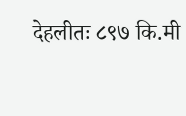देहलीतः ८९७ कि.मी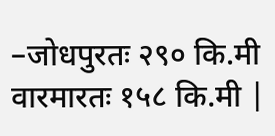–जोधपुरतः २९० कि.मी वारमारतः १५८ कि.मी |